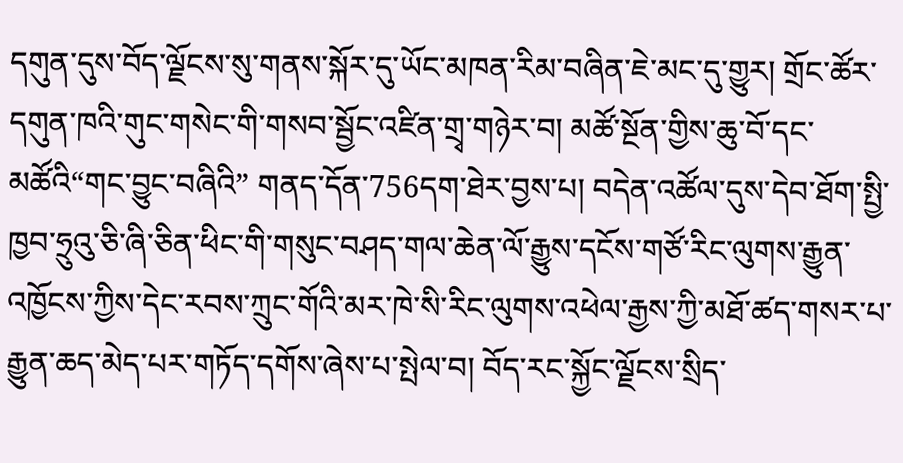དགུན་དུས་བོད་ལྗོངས་སུ་གནས་སྐོར་དུ་ཡོང་མཁན་རིམ་བཞིན་ཇེ་མང་དུ་གྱུར། གྲོང་ཚོར་དགུན་ཁའི་གུང་གསེང་གི་གསབ་སྦྱོང་འཛིན་གྲྭ་གཉེར་བ། མཚོ་སྔོན་གྱིས་ཆུ་བོ་དང་མཚོའི“གང་བྱུང་བཞིའི” གནད་དོན་756དག་ཐེར་བྱས་པ། བདེན་འཚོལ་དུས་དེབ་ཐོག་སྤྱི་ཁྱབ་ཧྲུའུ་ཅི་ཞི་ཅིན་ཕིང་གི་གསུང་བཤད་གལ་ཆེན་ལོ་རྒྱུས་དངོས་གཙོ་རིང་ལུགས་རྒྱུན་འཁྱོངས་ཀྱིས་དེང་རབས་ཀྲུང་གོའི་མར་ཁེ་སི་རིང་ལུགས་འཕེལ་རྒྱས་ཀྱི་མཐོ་ཚད་གསར་པ་རྒྱུན་ཆད་མེད་པར་གཏོད་དགོས་ཞེས་པ་སྤེལ་བ། བོད་རང་སྐྱོང་ལྗོངས་སྲིད་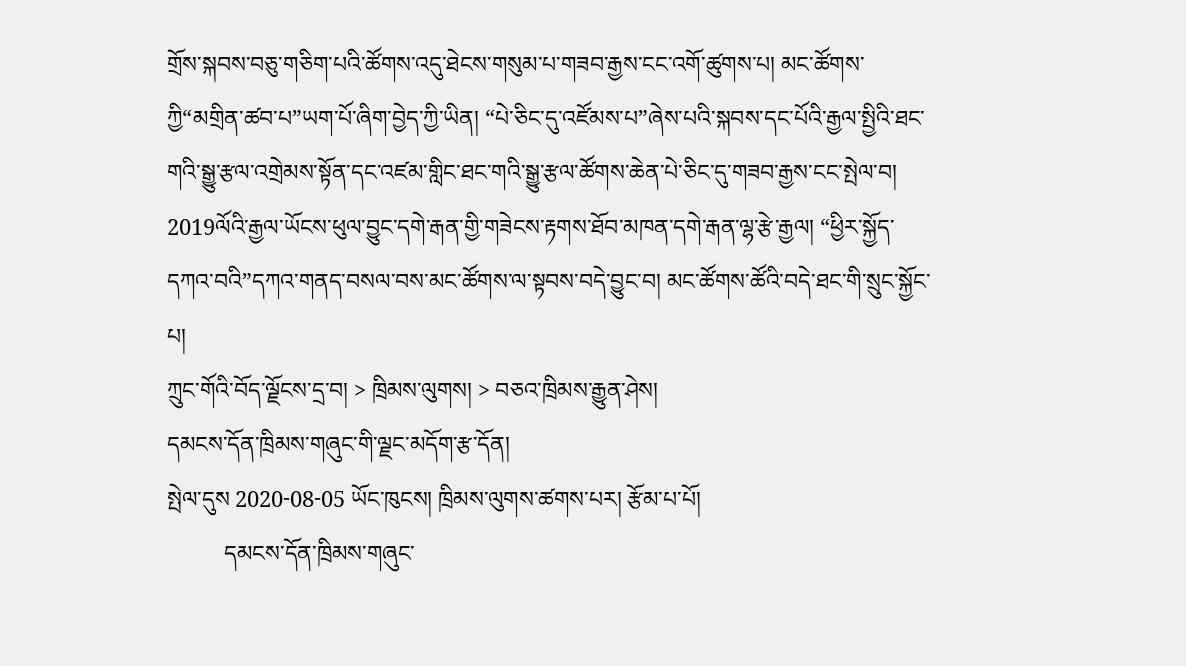གྲོས་སྐབས་བཅུ་གཅིག་པའི་ཚོགས་འདུ་ཐེངས་གསུམ་པ་གཟབ་རྒྱས་ངང་འགོ་ཚུགས་པ། མང་ཚོགས་ཀྱི“མགྲིན་ཚབ་པ”ཡག་པོ་ཞིག་བྱེད་ཀྱི་ཡིན། “པེ་ཅིང་དུ་འཛོམས་པ”ཞེས་པའི་སྐབས་དང་པོའི་རྒྱལ་སྤྱིའི་ཐང་གའི་སྒྱུ་རྩལ་འགྲེམས་སྟོན་དང་འཛམ་གླིང་ཐང་གའི་སྒྱུ་རྩལ་ཚོགས་ཆེན་པེ་ཅིང་དུ་གཟབ་རྒྱས་ངང་སྤེལ་བ། 2019ལོའི་རྒྱལ་ཡོངས་ཕུལ་བྱུང་དགེ་རྒན་གྱི་གཟེངས་རྟགས་ཐོབ་མཁན་དགེ་རྒན་ལྷ་རྩེ་རྒྱལ། “ཕྱིར་སྐྱོད་དཀའ་བའི”དཀའ་གནད་བསལ་བས་མང་ཚོགས་ལ་སྟབས་བདེ་བྱུང་བ། མང་ཚོགས་ཚོའི་བདེ་ཐང་གི་སྲུང་སྐྱོང་པ།
ཀྲུང་གོའི་བོད་ལྗོངས་དྲ་བ། > ཁྲིམས་ལུགས། > བཅའ་ཁྲིམས་རྒྱུན་ཤེས།
དམངས་དོན་ཁྲིམས་གཞུང་གི་ལྗང་མདོག་རྩ་དོན།
སྤེལ་དུས 2020-08-05 ཡོང་ཁུངས། ཁྲིམས་ལུགས་ཚགས་པར། རྩོམ་པ་པོ།
          དམངས་དོན་ཁྲིམས་གཞུང་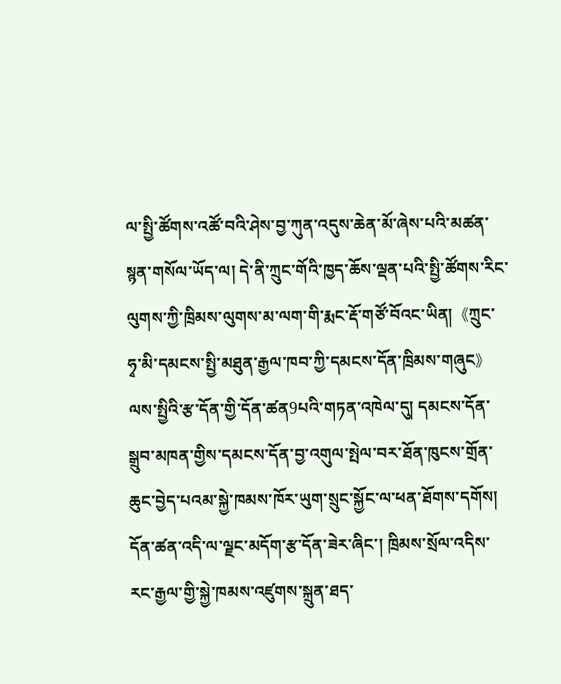ལ་སྤྱི་ཚོགས་འཚོ་བའི་ཤེས་བྱ་ཀུན་འདུས་ཆེན་མོ་ཞེས་པའི་མཚན་སྙན་གསོལ་ཡོད་ལ། དེ་ནི་ཀྲུང་གོའི་ཁྱད་ཆོས་ལྡན་པའི་སྤྱི་ཚོགས་རིང་ལུགས་ཀྱི་ཁྲིམས་ལུགས་མ་ལག་གི་རྨང་རྡོ་གཙོ་བོའང་ཡིན།《ཀྲུང་ཧྭ་མི་དམངས་སྤྱི་མཐུན་རྒྱལ་ཁབ་ཀྱི་དམངས་དོན་ཁྲིམས་གཞུང》ལས་སྤྱིའི་རྩ་དོན་གྱི་དོན་ཚན9པའི་གཏན་འཁེལ་དུ། དམངས་དོན་སྒྲུབ་མཁན་གྱིས་དམངས་དོན་བྱ་འགུལ་སྤེལ་བར་ཐོན་ཁུངས་གྲོན་ཆུང་བྱེད་པའམ་སྐྱེ་ཁམས་ཁོར་ཡུག་སྲུང་སྐྱོང་ལ་ཕན་ཐོགས་དགོས། དོན་ཚན་འདི་ལ་ལྗང་མདོག་རྩ་དོན་ཟེར་ཞིང་། ཁྲིམས་སྲོལ་འདིས་རང་རྒྱལ་གྱི་སྐྱེ་ཁམས་འཛུགས་སྐྲུན་ཐད་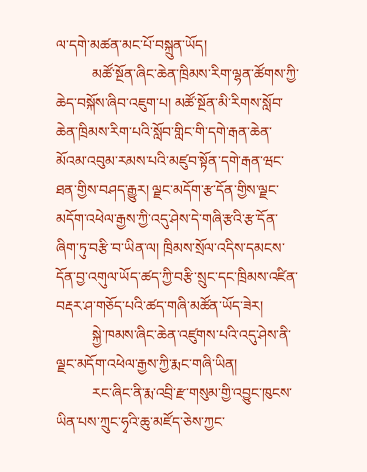ལ་དགེ་མཚན་མང་པོ་བསྐྲུན་ཡོད།
          མཚོ་སྔོན་ཞིང་ཆེན་ཁྲིམས་རིག་ལྷན་ཚོགས་ཀྱི་ཆེད་བསྐོས་ཞིབ་འཇུག་པ། མཚོ་སྔོན་མི་རིགས་སློབ་ཆེན་ཁྲིམས་རིག་པའི་སློབ་གླིང་གི་དགེ་རྒན་ཆེན་མོའམ་འབུམ་རམས་པའི་མཛུབ་སྟོན་དགེ་རྒན་ཝང་ཐན་གྱིས་བཤད་རྒྱུར། ལྗང་མདོག་རྩ་དོན་གྱིས་ལྗང་མདོག་འཕེལ་རྒྱས་ཀྱི་འདུ་ཤེས་དེ་གཞི་རྩའི་རྩ་དོན་ཞིག་ཏུ་བརྩི་བ་ཡིན་ལ། ཁྲིམས་སྲོལ་འདིས་དམངས་དོན་བྱ་འགུལ་ཡོད་ཚད་ཀྱི་བརྩི་སྲུང་དང་ཁྲིམས་འཛིན་བརྡར་ཤ་གཅོད་པའི་ཚད་གཞི་མཚོན་ཡོད་ཟེར།
          སྐྱེ་ཁམས་ཞིང་ཆེན་འཛུགས་པའི་འདུ་ཤེས་ནི་ལྗང་མདོག་འཕེལ་རྒྱས་ཀྱི་རྨང་གཞི་ཡིན།
          རང་ཞིང་ནི་རྨ་འབྲི་རྫ་གསུམ་གྱི་འབྱུང་ཁུངས་ཡིན་པས་ཀྲུང་ཧྭའི་ཆུ་མཛོད་ཅེས་ཀྱང་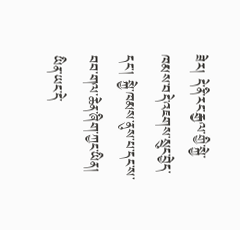ཟེར། དེ་ནི་རང་རྒྱལ་གྱི་སྐྱེ་ཁམས་བདེ་འཇགས་སྲུང་བྱེད་དང་། སྐྱེ་ཁམས་ནུས་པ་དང་ས་བབ་གལ་ཆེན་ཞིག་ཀྱང་ཡིན། ཡིན་ཡང་དེ་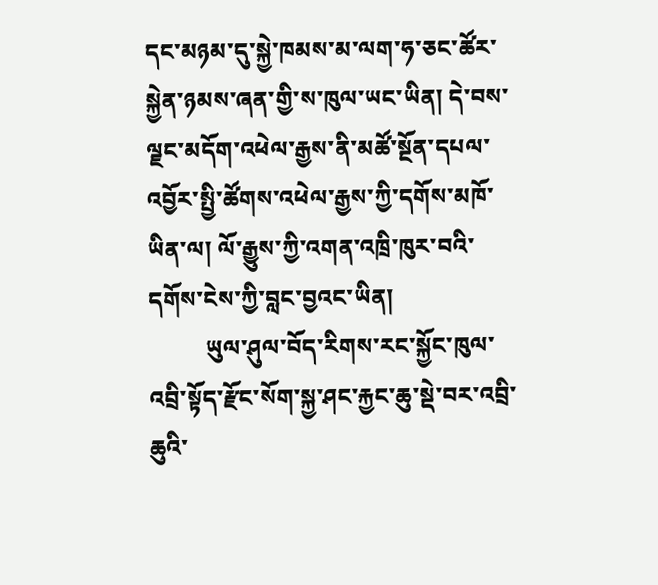དང་མཉམ་དུ་སྐྱེ་ཁམས་མ་ལག་ཧ་ཅང་ཚོར་སྐྱེན་ཉམས་ཞན་གྱི་ས་ཁུལ་ཡང་ཡིན། དེ་བས་ལྗང་མདོག་འཕེལ་རྒྱས་ནི་མཚོ་སྔོན་དཔལ་འབྱོར་སྤྱི་ཚོགས་འཕེལ་རྒྱས་ཀྱི་དགོས་མཁོ་ཡིན་ལ། ལོ་རྒྱུས་ཀྱི་འགན་འཁྲི་ཁུར་བའི་དགོས་ངེས་ཀྱི་བླང་བྱའང་ཡིན།
          ཡུལ་ཤུལ་བོད་རིགས་རང་སྐྱོང་ཁུལ་འབྲི་སྟོད་རྫོང་སོག་སྐྱ་ཤང་རྐྱང་ཆུ་སྡེ་བར་འབྲི་ཆུའི་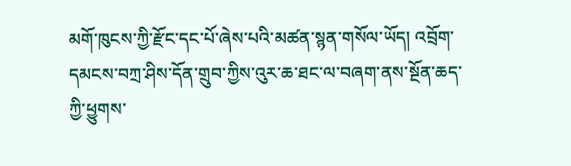མགོ་ཁུངས་ཀྱི་རྫོང་དང་པོ་ཞེས་པའི་མཚན་སྙན་གསོལ་ཡོད། འབྲོག་དམངས་བཀྲ་ཤིས་དོན་གྲུབ་ཀྱིས་འུར་ཆ་ཐང་ལ་བཞག་ནས་སྔོན་ཆད་ཀྱི་ཕྱུགས་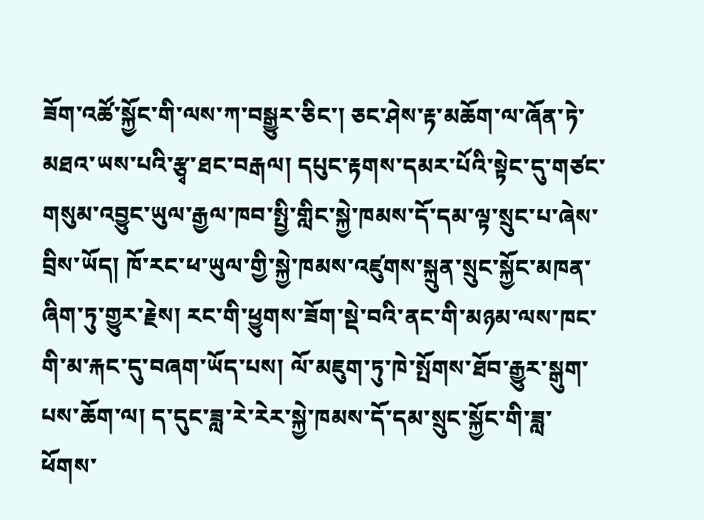ཟོག་འཚོ་སྐྱོང་གི་ལས་ཀ་བསྒྱུར་ཅིང་། ཅང་ཤེས་རྟ་མཆོག་ལ་ཞོན་ཏེ་མཐའ་ཡས་པའི་རྩྭ་ཐང་བརྒལ། དཔུང་རྟགས་དམར་པོའི་སྟེང་དུ་གཙང་གསུམ་འབྱུང་ཡུལ་རྒྱལ་ཁབ་སྤྱི་གླིང་སྐྱེ་ཁམས་དོ་དམ་ལྟ་སྲུང་པ་ཞེས་བྲིས་ཡོད། ཁོ་རང་ཕ་ཡུལ་གྱི་སྐྱེ་ཁམས་འཛུགས་སྐྲུན་སྲུང་སྐྱོང་མཁན་ཞིག་ཏུ་གྱུར་རྗེས། རང་གི་ཕྱུགས་ཟོག་སྡེ་བའི་ནང་གི་མཉམ་ལས་ཁང་གི་མ་རྐང་དུ་བཞག་ཡོད་པས། ལོ་མཇུག་ཏུ་ཁེ་སྤོགས་ཐོབ་རྒྱུར་སྒུག་པས་ཆོག་ལ། ད་དུང་ཟླ་རེ་རེར་སྐྱེ་ཁམས་དོ་དམ་སྲུང་སྐྱོང་གི་ཟླ་ཕོགས་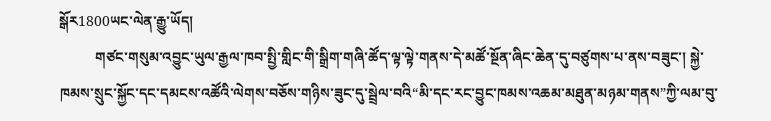སྒོར1800ཡང་ལེན་རྒྱུ་ཡོད།
          གཙང་གསུམ་འབྱུང་ཡུལ་རྒྱལ་ཁབ་སྤྱི་གླིང་གི་སྒྲིག་གཞི་ཚོད་ལྟ་ལྟེ་གནས་དེ་མཚོ་སྔོན་ཞིང་ཆེན་དུ་བཙུགས་པ་ནས་བཟུང་། སྐྱེ་ཁམས་སྲུང་སྐྱོང་དང་དམངས་འཚོའི་ལེགས་བཅོས་གཉིས་ཟུང་དུ་སྦྲེལ་བའི“མི་དང་རང་བྱུང་ཁམས་འཆམ་མཐུན་མཉམ་གནས”ཀྱི་ལམ་བུ་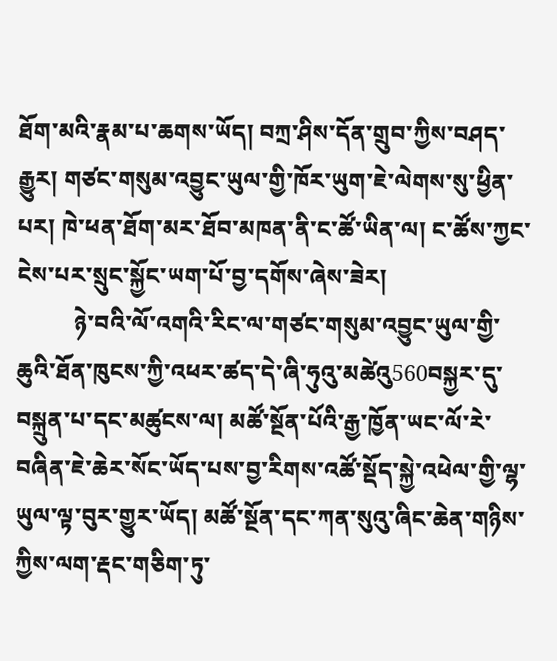ཐོག་མའི་རྣམ་པ་ཆགས་ཡོད། བཀྲ་ཤིས་དོན་གྲུབ་ཀྱིས་བཤད་རྒྱུར། གཙང་གསུམ་འབྱུང་ཡུལ་གྱི་ཁོར་ཡུག་ཇེ་ལེགས་སུ་ཕྱིན་པར། ཁེ་ཕན་ཐོག་མར་ཐོབ་མཁན་ནི་ང་ཚོ་ཡིན་ལ། ང་ཚོས་ཀྱང་ངེས་པར་སྲུང་སྐྱོང་ཡག་པོ་བྱ་དགོས་ཞེས་ཟེར།
          ཉེ་བའི་ལོ་འགའི་རིང་ལ་གཙང་གསུམ་འབྱུང་ཡུལ་གྱི་ཆུའི་ཐོན་ཁུངས་ཀྱི་འཕར་ཚད་དེ་ཞི་ཧུའུ་མཚེའུ560བསྐྱར་དུ་བསྐྲུན་པ་དང་མཚུངས་ལ། མཚོ་སྔོན་པོའི་རྒྱ་ཁྱོན་ཡང་ལོ་རེ་བཞིན་ཇེ་ཆེར་སོང་ཡོད་པས་བྱ་རིགས་འཚོ་སྡོད་སྐྱེ་འཕེལ་གྱི་ལྷ་ཡུལ་ལྟ་བུར་གྱུར་ཡོད། མཚོ་སྔོན་དང་ཀན་སུའུ་ཞིང་ཆེན་གཉིས་ཀྱིས་ལག་རྡང་གཅིག་ཏུ་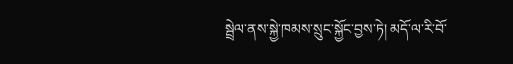སྦྲེལ་ནས་སྐྱེ་ཁམས་སྲུང་སྐྱོང་བྱས་ཏེ། མདོ་ལ་རི་བོ་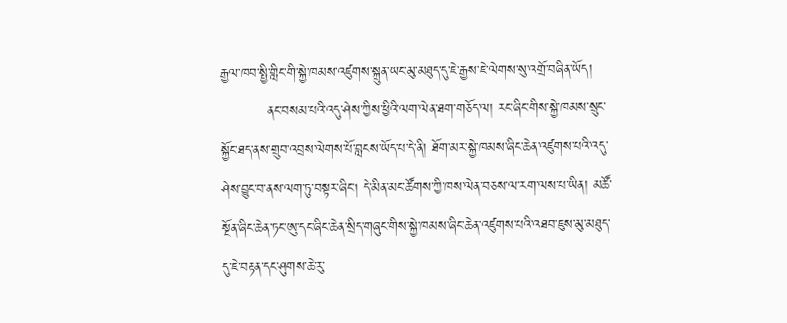རྒྱལ་ཁབ་སྤྱི་གླིང་གི་སྐྱེ་ཁམས་འཛུགས་སྐྲུན་ཡང་མུ་མཐུད་དུ་ཇེ་རྒྱས་ཇེ་ལེགས་སུ་འགྲོ་བཞིན་ཡོད།
          ནང་བསམ་པའི་འདུ་ཤེས་ཀྱིས་ཕྱིའི་ལག་ལེན་ཐག་གཅོད་ལ། རང་ཞིང་གིས་སྐྱེ་ཁམས་སྲུང་སྐྱོང་ཐད་ནས་གྲུབ་འབྲས་ལེགས་པོ་བླངས་ཡོད་པ་དེ་ནི། ཐོག་མར་སྐྱེ་ཁམས་ཞིང་ཆེན་འཛུགས་པའི་འདུ་ཤེས་བྱུང་བ་ནས་ལག་ཏུ་བསྟར་ཞིང། དེ་མིན་མང་ཚོགས་ཀྱི་ཁས་ལེན་བཅས་ལ་རག་ལས་པ་ཡིན། མཚོ་སྔོན་ཞིང་ཆེན་ཏང་ཨུ་དང་ཞིང་ཆེན་སྲིད་གཞུང་གིས་སྐྱེ་ཁམས་ཞིང་ཆེན་འཛུགས་པའི་འཐབ་ཇུས་མུ་མཐུད་དུ་ཇེ་བརྟན་དང་ཤུགས་ཆེ་རུ་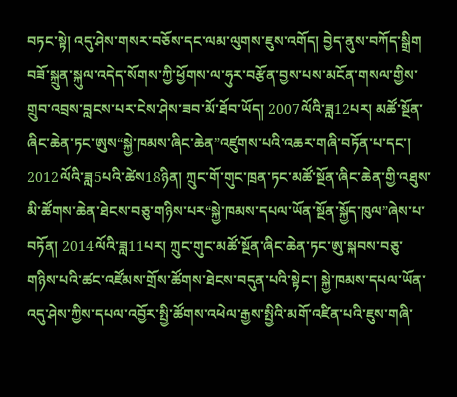བཏང་སྟེ། འདུ་ཤེས་གསར་བཅོས་དང་ལམ་ལུགས་ཇུས་འགོད། བྱེད་ནུས་བཀོད་སྒྲིག བཟོ་སྐྲུན་སྐུལ་འདེད་སོགས་ཀྱི་ཕྱོགས་ལ་ཧུར་བརྩོན་བྱས་པས་མངོན་གསལ་གྱིས་གྲུབ་འབྲས་བླངས་པར་ངེས་ཤེས་ཟབ་མོ་ཐོབ་ཡོད། 2007ལོའི་ཟླ12པར། མཚོ་སྔོན་ཞིང་ཆེན་ཏང་ཨུས“སྐྱེ་ཁམས་ཞིང་ཆེན”འཛུགས་པའི་འཆར་གཞི་བཏོན་པ་དང་། 2012ལོའི་ཟླ5པའི་ཚེས18ཉིན། ཀྲུང་གོ་གུང་ཁྲན་ཏང་མཚོ་སྔོན་ཞིང་ཆེན་གྱི་འཐུས་མི་ཚོགས་ཆེན་ཐེངས་བཅུ་གཉིས་པར“སྐྱེ་ཁམས་དཔལ་ཡོན་སྔོན་སྐྱོད་ཁུལ”ཞེས་པ་བཏོན། 2014ལོའི་ཟླ11པར། ཀྲུང་གུང་མཚོ་སྔོན་ཞིང་ཆེན་ཏང་ཨུ་སྐབས་བཅུ་གཉིས་པའི་ཚང་འཛོམས་གྲོས་ཚོགས་ཐེངས་བདུན་པའི་སྟེང་། སྐྱེ་ཁམས་དཔལ་ཡོན་འདུ་ཤེས་ཀྱིས་དཔལ་འབྱོར་སྤྱི་ཚོགས་འཕེལ་རྒྱས་སྤྱིའི་མགོ་འཛིན་པའི་ཇུས་གཞི་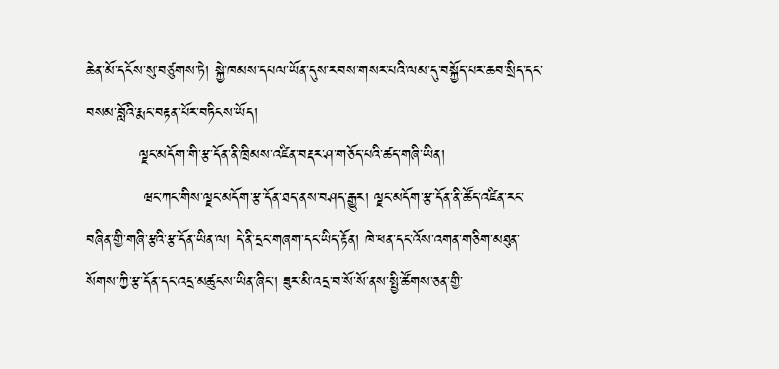ཆེན་མོ་དངོས་སུ་བཙུགས་ཏེ། སྐྱེ་ཁམས་དཔལ་ཡོན་དུས་རབས་གསར་པའི་ལམ་དུ་བསྐྱོད་པར་ཆབ་སྲིད་དང་བསམ་བློའི་རྨང་བརྟན་པོར་བཏིངས་ཡོད།
          ལྗང་མདོག་གི་རྩ་དོན་ནི་ཁྲིམས་འཛིན་བརྡར་ཤ་གཅོད་པའི་ཚད་གཞི་ཡིན།
           ཝང་ཀང་གིས་ལྗང་མདོག་རྩ་དོན་ཐད་ནས་བཤད་རྒྱུར། ལྗང་མདོག་རྩ་དོན་ནི་ཚོད་འཛིན་རང་བཞིན་གྱི་གཞི་རྩའི་རྩ་དོན་ཡིན་ལ། དེ་ནི་དྲང་གཞག་དང་ཡིད་རྟོན། ཁེ་ཕན་དང་འོས་འགན་གཅིག་མཐུན་སོགས་ཀྱི་རྩ་དོན་དང་འདྲ་མཚུངས་ཡིན་ཞིང་། ཟུར་མི་འདྲ་བ་སོ་སོ་ནས་སྤྱི་ཚོགས་ཅན་གྱི་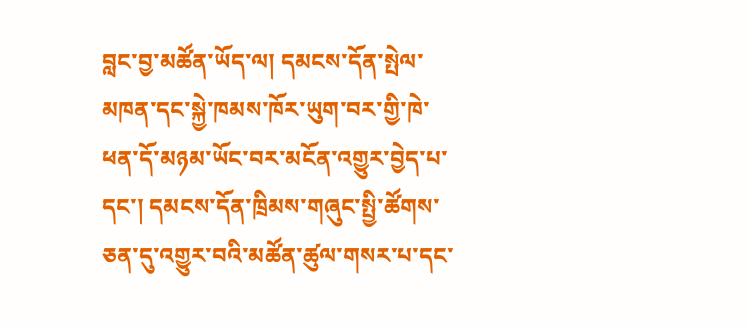བླང་བྱ་མཚོན་ཡོད་ལ། དམངས་དོན་སྤེལ་མཁན་དང་སྐྱེ་ཁམས་ཁོར་ཡུག་བར་གྱི་ཁེ་ཕན་དོ་མཉམ་ཡོང་བར་མངོན་འགྱུར་བྱེད་པ་དང་། དམངས་དོན་ཁྲིམས་གཞུང་སྤྱི་ཚོགས་ཅན་དུ་འགྱུར་བའི་མཚོན་ཚུལ་གསར་པ་དང་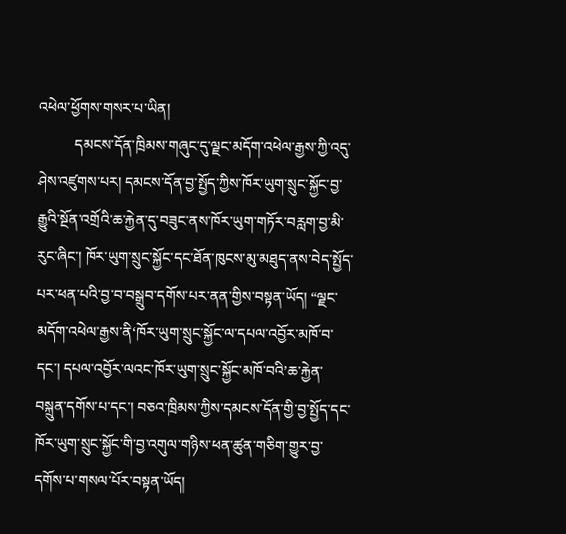འཕེལ་ཕྱོགས་གསར་པ་ཡིན།
          དམངས་དོན་ཁྲིམས་གཞུང་དུ་ལྗང་མདོག་འཕེལ་རྒྱས་ཀྱི་འདུ་ཤེས་འཛུགས་པར། དམངས་དོན་བྱ་སྤྱོད་ཀྱིས་ཁོར་ཡུག་སྲུང་སྐྱོང་བྱ་རྒྱུའི་སྔོན་འགྲོའི་ཆ་རྐྱེན་དུ་བཟུང་ནས་ཁོར་ཡུག་གཏོར་བརླག་བྱ་མི་རུང་ཞིང་། ཁོར་ཡུག་སྲུང་སྐྱོང་དང་ཐོན་ཁུངས་མུ་མཐུད་ནས་བེད་སྤྱོད་པར་ཕན་པའི་བྱ་བ་བསྒྲུབ་དགོས་པར་ནན་གྱིས་བསྟན་ཡོད། “ལྗང་མདོག་འཕེལ་རྒྱས་ནི‘ཁོར་ཡུག་སྲུང་སྐྱོང་ལ་དཔལ་འབྱོར་མཁོ་བ་དང་། དཔལ་འབྱོར་ལའང་ཁོར་ཡུག་སྲུང་སྐྱོང་མཁོ་བའི’ཆ་རྐྱེན་བསྐྲུན་དགོས་པ་དང་། བཅའ་ཁྲིམས་ཀྱིས་དམངས་དོན་གྱི་བྱ་སྤྱོད་དང་ཁོར་ཡུག་སྲུང་སྐྱོང་གི་བྱ་འགུལ་གཉིས་ཕན་ཚུན་གཅིག་གྱུར་བྱ་དགོས་པ་གསལ་པོར་བསྟན་ཡོད།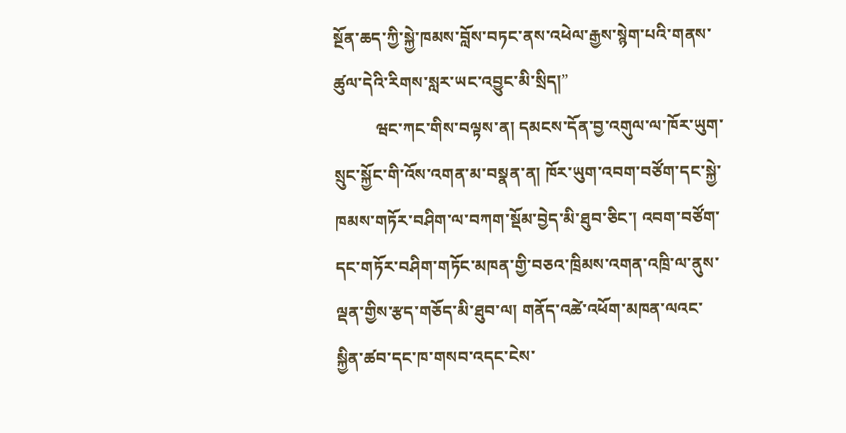སྔོན་ཆད་ཀྱི་སྐྱེ་ཁམས་བློས་བཏང་ནས་འཕེལ་རྒྱས་སྙེག་པའི་གནས་ཚུལ་དེའི་རིགས་སླར་ཡང་འབྱུང་མི་སྲིད།”
          ཝང་ཀང་གིས་བལྟས་ན། དམངས་དོན་བྱ་འགུལ་ལ་ཁོར་ཡུག་སྲུང་སྐྱོང་གི་འོས་འགན་མ་བསྣན་ན། ཁོར་ཡུག་འབག་བཙོག་དང་སྐྱེ་ཁམས་གཏོར་བཤིག་ལ་བཀག་སྡོམ་བྱེད་མི་ཐུབ་ཅིང་། འབག་བཙོག་དང་གཏོར་བཤིག་གཏོང་མཁན་གྱི་བཅའ་ཁྲིམས་འགན་འཁྲི་ལ་ནུས་ལྡན་གྱིས་རྩད་གཅོད་མི་ཐུབ་ལ། གནོད་འཚེ་འཕོག་མཁན་ལའང་སྐྱིན་ཚབ་དང་ཁ་གསབ་འདང་ངེས་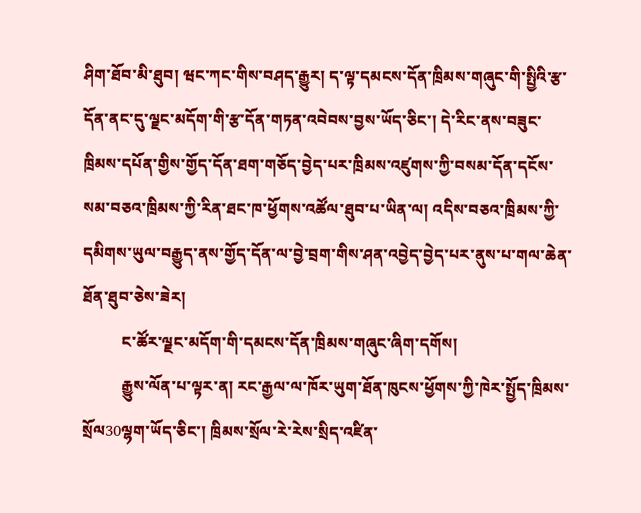ཤིག་ཐོབ་མི་ཐུབ། ཝང་ཀང་གིས་བཤད་རྒྱུར། ད་ལྟ་དམངས་དོན་ཁྲིམས་གཞུང་གི་སྤྱིའི་རྩ་དོན་ནང་དུ་ལྗང་མདོག་གི་རྩ་དོན་གཏན་འབེབས་བྱས་ཡོད་ཅིང་། དེ་རིང་ནས་བཟུང་ཁྲིམས་དཔོན་གྱིས་གྱོད་དོན་ཐག་གཅོད་བྱེད་པར་ཁྲིམས་འཛུགས་ཀྱི་བསམ་དོན་དངོས་སམ་བཅའ་ཁྲིམས་ཀྱི་རིན་ཐང་ཁ་ཕྱོགས་འཚོལ་ཐུབ་པ་ཡིན་ལ། འདིས་བཅའ་ཁྲིམས་ཀྱི་དམིགས་ཡུལ་བརྒྱུད་ནས་གྱོད་དོན་ལ་བྱེ་བྲག་གིས་ཤན་འབྱེད་བྱེད་པར་ནུས་པ་གལ་ཆེན་ཐོན་ཐུབ་ཅེས་ཟེར།
          ང་ཚོར་ལྗང་མདོག་གི་དམངས་དོན་ཁྲིམས་གཞུང་ཞིག་དགོས།
          རྒྱུས་ལོན་པ་ལྟར་ན། རང་རྒྱལ་ལ་ཁོར་ཡུག་ཐོན་ཁུངས་ཕྱོགས་ཀྱི་ཁེར་སྤྱོད་ཁྲིམས་སྲོལ30ལྷག་ཡོད་ཅིང་། ཁྲིམས་སྲོལ་རེ་རེས་སྲིད་འཛིན་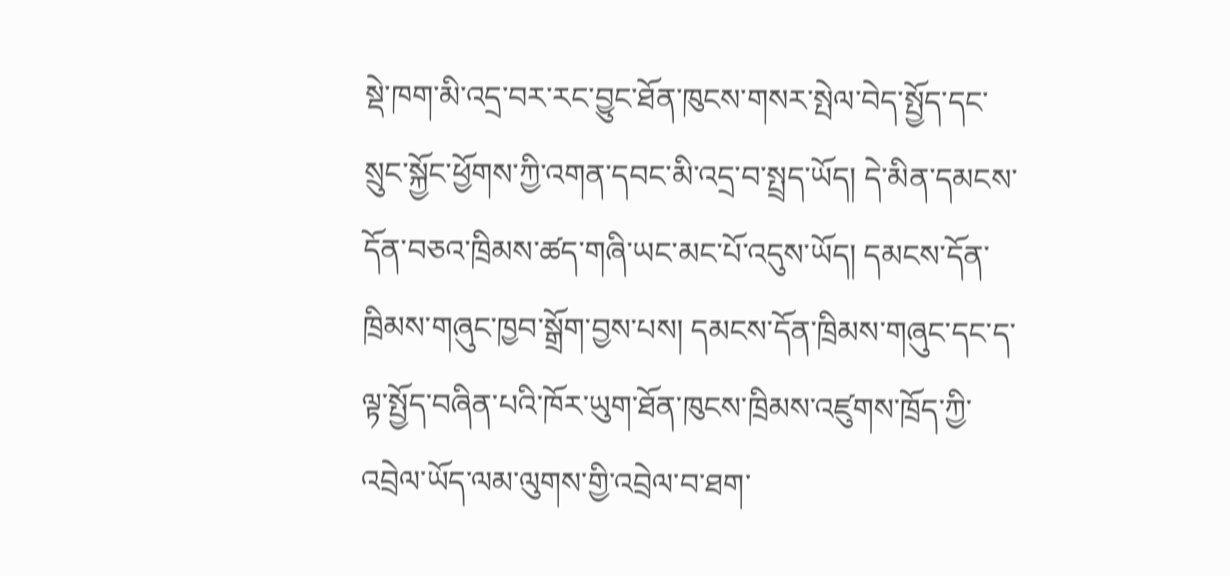སྡེ་ཁག་མི་འདྲ་བར་རང་བྱུང་ཐོན་ཁུངས་གསར་སྤེལ་བེད་སྤྱོད་དང་སྲུང་སྐྱོང་ཕྱོགས་ཀྱི་འགན་དབང་མི་འདྲ་བ་སྤྲད་ཡོད། དེ་མིན་དམངས་དོན་བཅའ་ཁྲིམས་ཚད་གཞི་ཡང་མང་པོ་འདུས་ཡོད། དམངས་དོན་ཁྲིམས་གཞུང་ཁྱབ་སྒྲོག་བྱས་པས། དམངས་དོན་ཁྲིམས་གཞུང་དང་ད་ལྟ་སྤྱོད་བཞིན་པའི་ཁོར་ཡུག་ཐོན་ཁུངས་ཁྲིམས་འཛུགས་ཁྲོད་ཀྱི་འབྲེལ་ཡོད་ལམ་ལུགས་གྱི་འབྲེལ་བ་ཐག་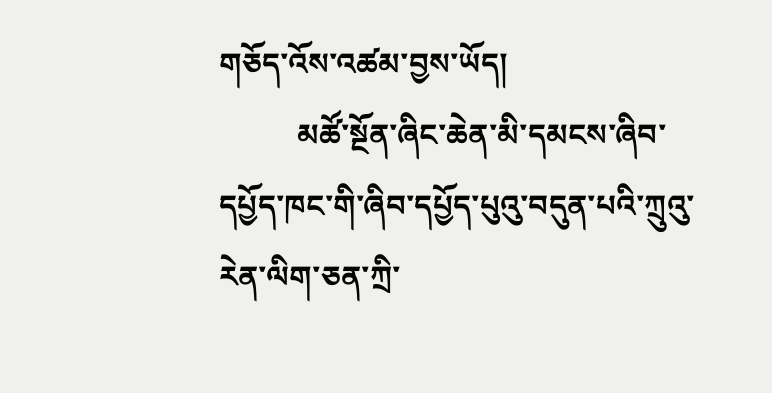གཅོད་འོས་འཚམ་བྱས་ཡོད།
          མཚོ་སྔོན་ཞིང་ཆེན་མི་དམངས་ཞིབ་དཔྱོད་ཁང་གི་ཞིབ་དཔྱོད་པུའུ་བདུན་པའི་ཀྲུའུ་རེན་ལིག་ཅན་ཀྲི་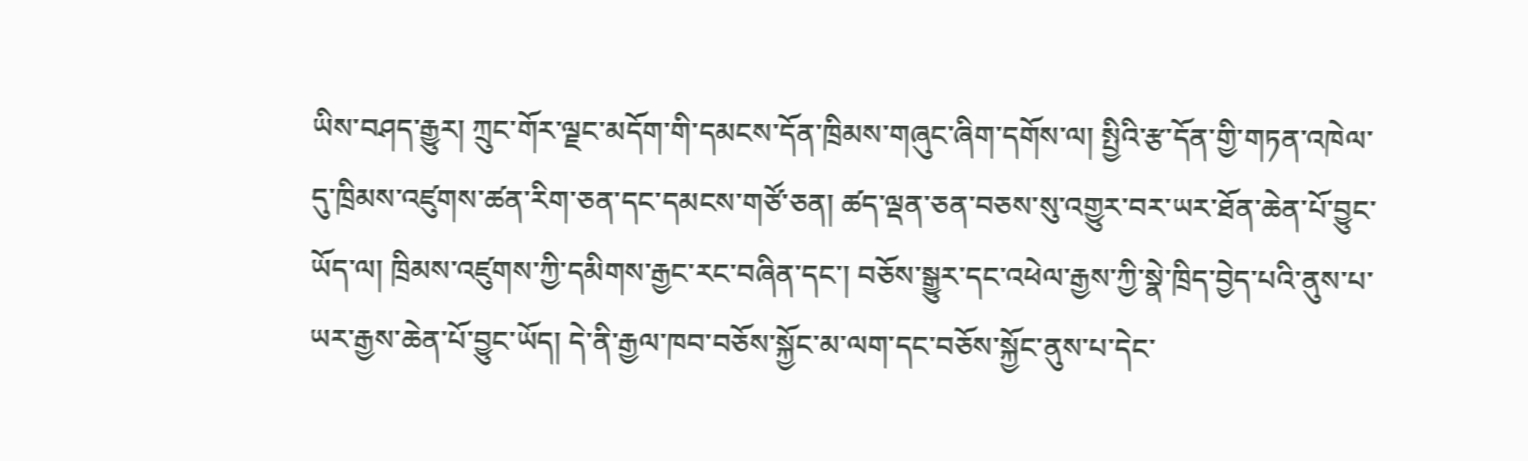ཡིས་བཤད་རྒྱུར། ཀྲུང་གོར་ལྗང་མདོག་གི་དམངས་དོན་ཁྲིམས་གཞུང་ཞིག་དགོས་ལ། སྤྱིའི་རྩ་དོན་གྱི་གཏན་འཁེལ་དུ་ཁྲིམས་འཛུགས་ཚན་རིག་ཅན་དང་དམངས་གཙོ་ཅན། ཚད་ལྡན་ཅན་བཅས་སུ་འགྱུར་བར་ཡར་ཐོན་ཆེན་པོ་བྱུང་ཡོད་ལ། ཁྲིམས་འཛུགས་ཀྱི་དམིགས་རྒྱང་རང་བཞིན་དང་། བཅོས་སྒྱུར་དང་འཕེལ་རྒྱས་ཀྱི་སྣེ་ཁྲིད་བྱེད་པའི་ནུས་པ་ཡར་རྒྱས་ཆེན་པོ་བྱུང་ཡོད། དེ་ནི་རྒྱལ་ཁབ་བཅོས་སྐྱོང་མ་ལག་དང་བཅོས་སྐྱོང་ནུས་པ་དེང་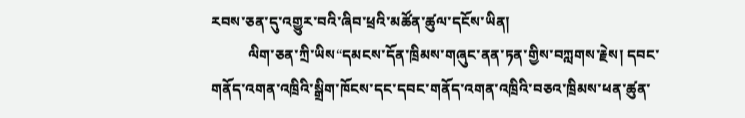རབས་ཅན་དུ་འགྱུར་བའི་ཞིབ་ཕྲའི་མཚོན་ཚུལ་དངོས་ཡིན།
          ལིག་ཅན་ཀྲི་ཡིས“དམངས་དོན་ཁྲིམས་གཞུང་ནན་ཏན་གྱིས་བཀླགས་རྗེས། དབང་གནོད་འགན་འཁྲིའི་སྒྲིག་ཁོངས་དང་དབང་གནོད་འགན་འཁྲིའི་བཅའ་ཁྲིམས་ཕན་ཚུན་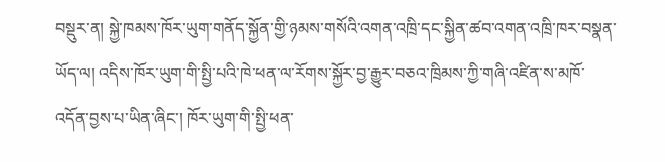བསྡུར་ན། སྐྱེ་ཁམས་ཁོར་ཡུག་གནོད་སྐྱོན་གྱི་ཉམས་གསོའི་འགན་འཁྲི་དང་སྐྱིན་ཚབ་འགན་འཁྲི་ཁར་བསྣན་ཡོད་ལ། འདིས་ཁོར་ཡུག་གི་སྤྱི་པའི་ཁེ་ཕན་ལ་རོགས་སྐྱོར་བྱ་རྒྱུར་བཅའ་ཁྲིམས་ཀྱི་གཞི་འཛིན་ས་མཁོ་འདོན་བྱས་པ་ཡིན་ཞིང་། ཁོར་ཡུག་གི་སྤྱི་ཕན་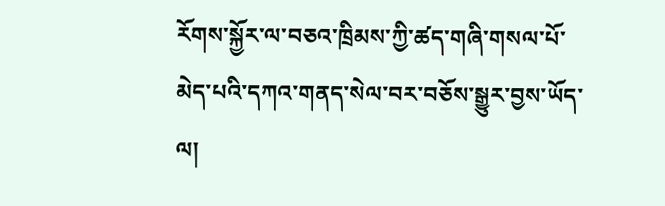རོགས་སྐྱོར་ལ་བཅའ་ཁྲིམས་ཀྱི་ཚད་གཞི་གསལ་པོ་མེད་པའི་དཀའ་གནད་སེལ་བར་བཅོས་སྒྱུར་བྱས་ཡོད་ལ།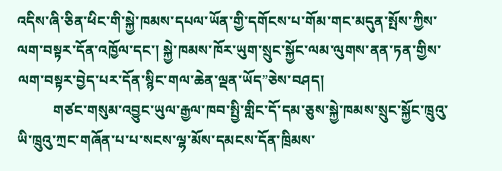འདིས་ཞི་ཅིན་ཕིང་གི་སྐྱེ་ཁམས་དཔལ་ཡོན་གྱི་དགོངས་པ་གོམ་གང་མདུན་སྤོས་ཀྱིས་ལག་བསྟར་དོན་འཁྱོལ་དང་། སྐྱེ་ཁམས་ཁོར་ཡུག་སྲུང་སྐྱོང་ལམ་ལུགས་ནན་ཏན་གྱིས་ལག་བསྟར་བྱེད་པར་དོན་སྙིང་གལ་ཆེན་ལྡན་ཡོད”ཅེས་བཤད།
          གཙང་གསུམ་འབྱུང་ཡུལ་རྒྱལ་ཁབ་སྤྱི་གླིང་དོ་དམ་ཅུས་སྐྱེ་ཁམས་སྲུང་སྐྱོང་ཁྲུའུ་ཡི་ཁྲུའུ་ཀྲང་གཞོན་པ་པ་སངས་ལྷ་མོས་དམངས་དོན་ཁྲིམས་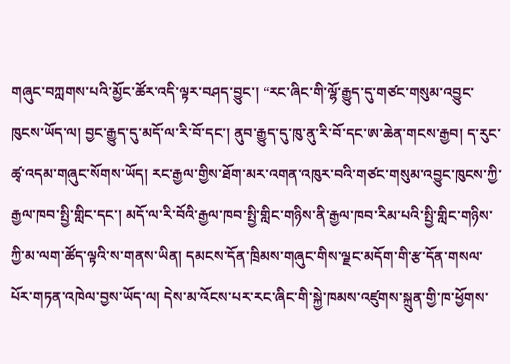གཞུང་བཀླགས་པའི་མྱོང་ཚོར་འདི་ལྟར་བཤད་བྱུང་། “རང་ཞིང་གི་ལྷོ་རྒྱུད་དུ་གཙང་གསུམ་འབྱུང་ཁུངས་ཡོད་ལ། བྱང་རྒྱུད་དུ་མདོ་ལ་རི་བོ་དང་། ནུབ་རྒྱུད་དུ་ཁུ་ནུ་རི་བོ་དང་ཨ་ཆེན་གངས་རྒྱབ། ད་རུང་ཚྭ་འདམ་གཞུང་སོགས་ཡོད། རང་རྒྱལ་གྱིས་ཐོག་མར་འགན་འཁུར་བའི་གཙང་གསུམ་འབྱུང་ཁུངས་ཀྱི་རྒྱལ་ཁབ་སྤྱི་གླིང་དང་། མདོ་ལ་རི་བོའི་རྒྱལ་ཁབ་སྤྱི་གླིང་གཉིས་ནི་རྒྱལ་ཁབ་རིམ་པའི་སྤྱི་གླིང་གཉིས་ཀྱི་མ་ལག་ཚོད་ལྟའི་ས་གནས་ཡིན། དམངས་དོན་ཁྲིམས་གཞུང་གིས་ལྗང་མདོག་གི་རྩ་དོན་གསལ་པོར་གཏན་འཁེལ་བྱས་ཡོད་ལ། དེས་མ་འོངས་པར་རང་ཞིང་གི་སྐྱེ་ཁམས་འཛུགས་སྐྲུན་གྱི་ཁ་ཕྱོགས་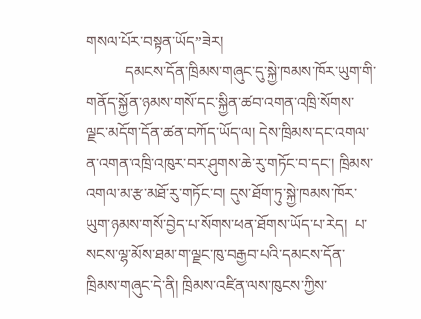གསལ་པོར་བསྟན་ཡོད”ཟེར།
          དམངས་དོན་ཁྲིམས་གཞུང་དུ་སྐྱེ་ཁམས་ཁོར་ཡུག་གི་གནོད་སྐྱོན་ཉམས་གསོ་དང་སྐྱིན་ཚབ་འགན་འཁྲི་སོགས་ལྗང་མདོག་དོན་ཚན་བཀོད་ཡོད་ལ། དེས་ཁྲིམས་དང་འགལ་ན་འགན་འཁྲི་འཁུར་བར་ཤུགས་ཆེ་རུ་གཏོང་བ་དང་། ཁྲིམས་འགལ་མ་རྩ་མཐོ་རུ་གཏོང་བ། དུས་ཐོག་ཏུ་སྐྱེ་ཁམས་ཁོར་ཡུག་ཉམས་གསོ་བྱེད་པ་སོགས་ཕན་ཐོགས་ཡོད་པ་རེད།  པ་སངས་ལྷ་མོས་ཐམ་ག་ལྗང་ཁུ་བརྒྱབ་པའི་དམངས་དོན་ཁྲིམས་གཞུང་དེ་ནི། ཁྲིམས་འཛིན་ལས་ཁུངས་ཀྱིས་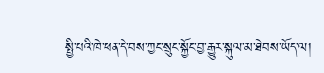སྤྱི་པའི་ཁེ་ཕན་དེ་བས་ཀྱང་སྲུང་སྐྱོང་བྱ་རྒྱུར་སྐུལ་མ་ཐེབས་ཡོད་ལ།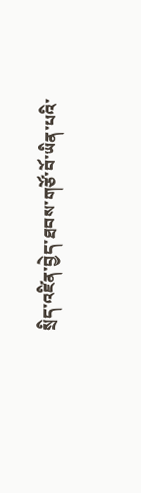སྲིད་འཛིན་བྱེད་ཐབས་གཙོ་བོ་ཡིན་པའི་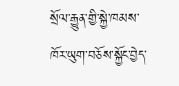སྲོལ་རྒྱུན་གྱི་སྐྱེ་ཁམས་ཁོར་ཡུག་བཅོས་སྐྱོང་བྱེད་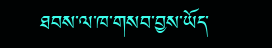ཐབས་ལ་ཁ་གསབ་བྱས་ཡོད་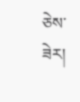ཅེས་ཟེར།